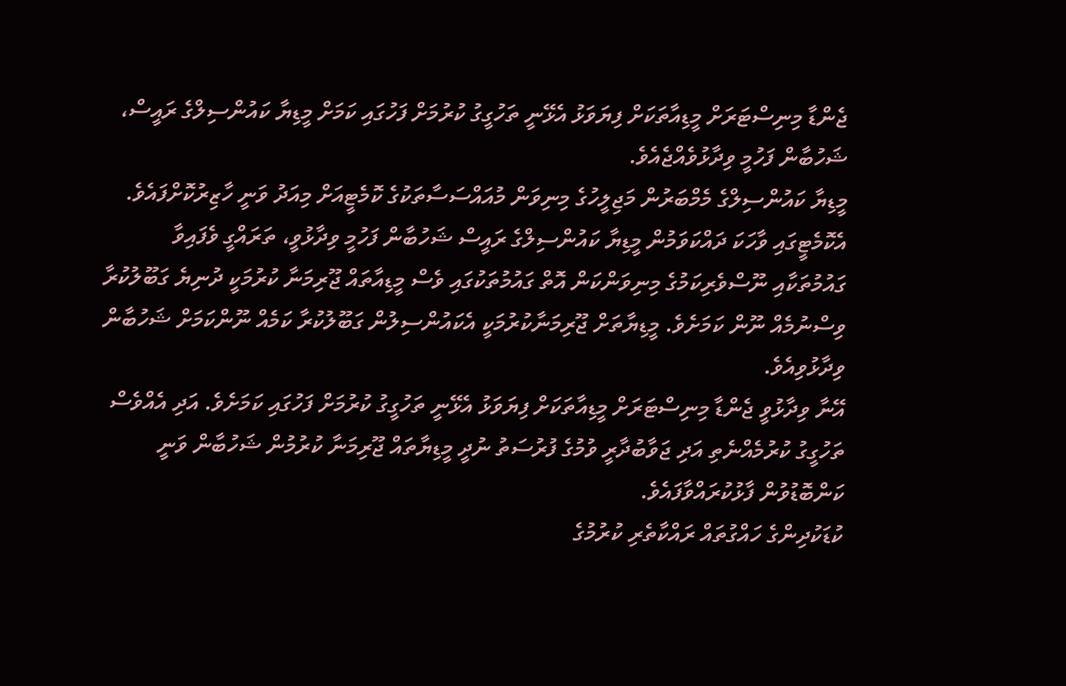ޖެންޑާ މިނިސްޓަރަށް މީޑިއާތަކަށް ފިޔަވަޅު އެޅޭނީ ތަހުގީގު ކުރުމަށް ފަހުގައި ކަމަށް މީޑިޔާ ކައުންސިލްގެ ރައީސް، ޝަހުބާން ފަހުމީ ވިދާޅުވެއްޖެއެވެ.
މީޑިޔާ ކައުންސިލްގެ މެމްބަރުން މަޖިލީހުގެ މިނިވަން މުއައްސަސާތަކުގެ ކޮމެޓީއަށް މިއަދު ވަނީ ހާޒިރުކޮށްފައެވެ. އެކޮމެޓީގައި ވާހަކަ ދައްކަވަމުން މީޑިޔާ ކައުންސިލްގެ ރައީސް ޝަހުބާން ފަހުމީ ވިދާޅުވީ، ތަރައްގީ ވެފައިވާ ގައުމުތަކާއި ނޫސްވެރިކަމުގެ މިނިވަންކަން އޮތް ގައުމުތަކުގައި ވެސް މީޑިއާތައް ޖޫރިމަނާ ކުރުމަކީ ދުނިޔެ ގަބޫލުކުރާ ވިސްނުމެއް ނޫން ކަމަށެވެ. މީޑިޔާތަށް ޖޫރިމަނާކުރުމަކީ އެކައުންސިލުން ގަބޫލުކުރާ ކަމެއް ނޫންކަމަށް ޝަހުބާން ވިދާޅުވިއެވެ.
އޭނާ ވިދާޅުވީ ޖެންޑާ މިނިސްޓަރަށް މީޑިއާތަކަށް ފިޔަވަޅު އެޅޭނީ ތަހުގީގު ކުރުމަށް ފަހުގައި ކަމަށެވެ. އަދި އެއްވެސް ތަހުގީގު ކުރުމެއްނެތި އަދި ޖަވާބުދާރީ ވުމުގެ ފުރުސަތު ނުދީ މީޑިޔާތައް ޖޫރިމަނާ ކުރުމުން ޝަހުބާން ވަނީ ކަންބޮޑުވުން ފާޅުކުރައްވާފައެވެ.
ކުޑަކުދިންގެ ހައްގުތައް ރައްކާތެރި ކުރުމުގެ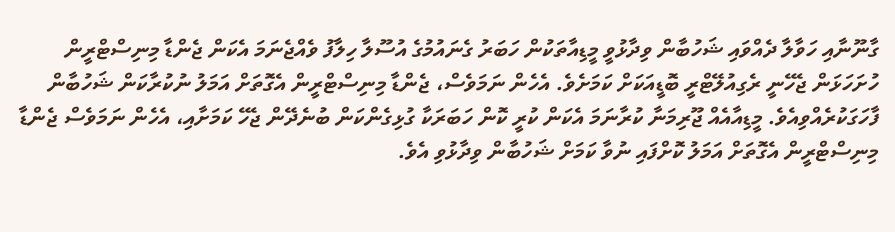ގާނޫނާއި ހަވާލާ ދެއްވައި ޝަހުބާން ވިދާޅުވީ މީޑިއާތަކުން ހަބަރު ގެނައުމުގެ އުސޫލާ ހިލާފު ވެއްޖެނަމަ އެކަން ޖެންޑާ މިނިސްޓްރީން ހުށަހަޅަން ޖެހޭނީ ރެގިއުލޭޓްރީ ބޮޑީއަކަށް ކަމަށެވެ. އެހެން ނަމަވެސް، ޖެންޑާ މިނިސްޓްރީން އެގޮތަށް އަމަލު ނުކުރާކަން ޝަހުބާން ފާހަގަކުރެއްވިއެވެ. މީޑިއާއެއް ޖޫރިމަނާ ކުރާނަމަ އެކަން ކުރީ ކޮން ހަބަރަކާ ގުޅިގެންކަން ބުނެދޭން ޖެހޭ ކަމަށާއި، އެހެން ނަމަވެސް ޖެންޑާ މިނިސްޓްރީން އެގޮތަށް އަމަލު ކޮށްފައި ނުވާ ކަމަށް ޝަހުބާން ވިދާޅުވި އެވެ.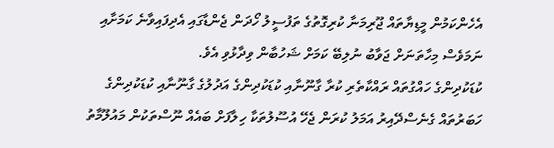އެހެންކަމުން މީޑިޔާތައް ޖޫރިމަނާ ކުރިގޮތުގެ ތަފުސީލު ހޯދަން ޖެންޑާގައި އެދިފައިވާނެ ކަމަށާއި ނަމަވެސް މިހާތަނަށް ޖަވާބު ނުލިބޭ ކަމަށް ޝަހުބާން ވިދާޅުވި އެވެ.
ކުޑަކުދިންގެ ހައްގުތައް ރައްކާތެރި ކުރާ ގާނޫނާއި ކުޑަކުދިންގެ އަދުލުގެ ގާނޫނާއި ކުޑަކުދިންގެ ހަބަރުތައް ގެނެސްދޭއިރު އަމަލު ކުރަން ޖެހޭ އުސޫލުތަކާ ހިލާފަށް ބައެއް ނޫސްތަކުން މައުލޫމާތު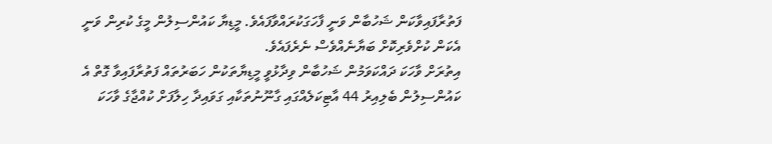ފަތުރާފައިވާކަން ޝަހުބާން ވަނީ ފާހަގަކުރައްވާފައެވެ. މީޑިޔާ ކައުންސިލުން މީގެ ކުރިން ވަނީ އެކަން ކުށްވެރިކޮށް ބަޔާނެއްވެސް ނެރެފައެވެ.
އިތުރަށް ވާހަކަ ދައްކަވަމުން ޝަހުބާން ވިދާޅުވީ މީޑިޔާތަކުން ހަބަރުތައް ފަތުރާފައިވާ ގޮތް އެ ކައުންސިލުން ބެލިއިރު 44 އާޓިކަލެއްގައި ގާނޫނުތަކާއި ގަވައިދާ ހިލާފަށް ކުއްޖާގެ ވާހަކަ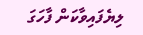ލިޔެފައިވާކަން ފާހަގަ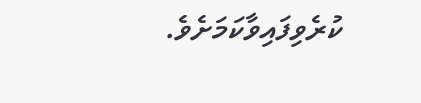ކުރެވިފައިވާކަމަށެވެ.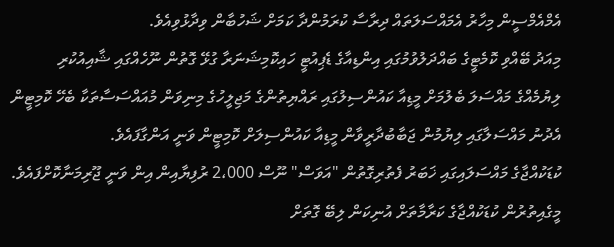އެމްއެމްސީން މިހާރު އެމައްސަލަތައް ދިރާސާ ކުރަމުންދާ ކަމަށް ޝަހުބާން ވިދާޅުވިއެވެ.
މިއަދު ބޭއްވި ކޮމެޓީގެ ބައްދަލުވުމުގައި އިންޑިއާގެ ޑެޕިއުޓީ ހައިކޮމިޝަނަރާ ގުޅޭ ގޮތުން ނޫހެއްގައި ޝާއިއުކުރި ލިޔުމެއްގެ މައްސަލަ ބެލުމަށް މީޑިއާ ކައުންސިލުގައި ރައްޔިތުންގެ މަޖިލީހުގެ މިނިވަން މުއައްސަސާތަކާ ބެހޭ ކޮމިޓީން އެދުނު މައްސަލާގައި ލިޔުމުން ޖަބާބުދާރީވާން މީޑިއާ ކައުންސިލަށް ކޮމިޓީން ވަނީ އަންގާފައެވެ.
ކުޑަކުއްޖާގެ މައްސަލައިގައި ޚަބަރު ފެތުރިގޮތުން "އަވަސް" ނޫސް 2،000 ރުފިޔާއިން އިން ވަނީ ޖޫރިމަނާކޮށްފައެވެ. މީގެއިތުރުން ކުޑަކުއްޖާގެ ކަރާމާތަށް އުނިކަން ލިބޭ ގޮތަށް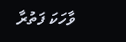ވާހަކަ ފަތުރާ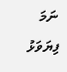ނަމަ ފިޔަވަޅު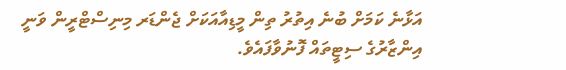އަޅާނެ ކަމަށް ބުނެ އިތުރު ތިން މީޑިއާއަކަށް ޖެންޑަރ މިނިސްޓްރީން ވަނީ އިންޒާރުގެ ސިޓީތައް ފޮނުވާފައެވެ.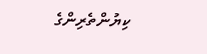ކިޔުންތެރިންގެ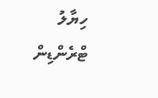ހިޔާލު
ޓްރެންޑިން